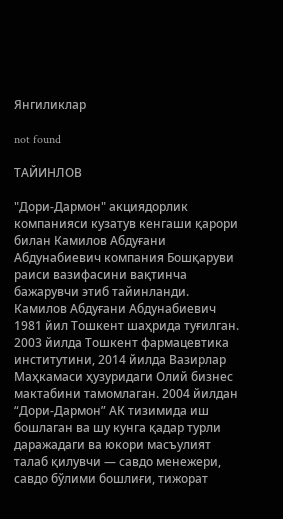Янгиликлар

not found

ТАЙИНЛОВ

"Дори-Дармон" акциядорлик компанияси кузатув кенгаши қарори билан Камилов Абдуғани Абдунабиевич компания Бошқаруви раиси вазифасини вақтинча бажарувчи этиб тайинланди. Камилов Абдуғани Абдунабиевич 1981 йил Тошкент шаҳрида туғилган. 2003 йилда Тошкент фармацевтика институтини, 2014 йилда Вазирлар Маҳкамаси ҳузуридаги Олий бизнес мактабини тамомлаган. 2004 йилдан “Дори-Дармон” АК тизимида иш бошлаган ва шу кунга қадар турли даражадаги ва юкори масъулият талаб қилувчи — савдо менежери, савдо бўлими бошлиғи, тижорат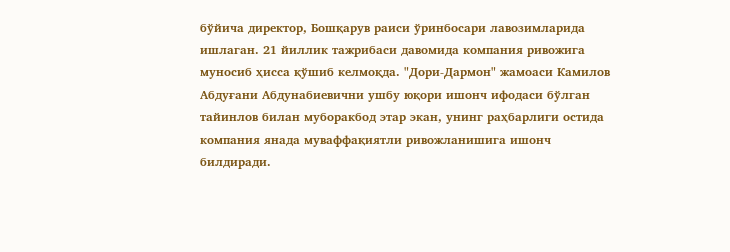бўйича директор, Бошқарув раиси ўринбосари лавозимларида ишлаган. 21 йиллик тажрибаси давомида компания ривожига муносиб ҳисса қўшиб келмоқда. "Дори-Дармон" жамоаси Камилов Абдуғани Абдунабиевични ушбу юқори ишонч ифодаси бўлган тайинлов билан муборакбод этар экан, унинг раҳбарлиги остида компания янада муваффақиятли ривожланишига ишонч билдиради.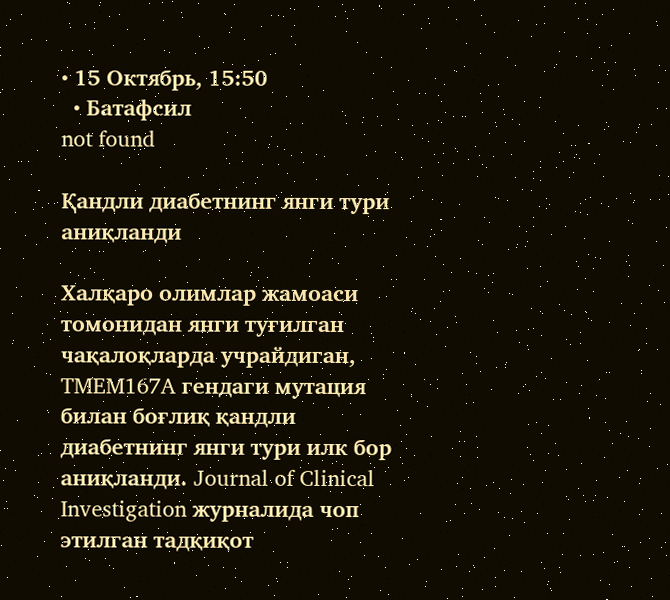• 15 Октябрь, 15:50
  • Батафсил
not found

Қандли диабетнинг янги тури аниқланди

Халқаро олимлар жамоаси томонидан янги туғилган чақалоқларда учрайдиган, TMEM167A гендаги мутация билан боғлиқ қандли диабетнинг янги тури илк бор аниқланди. Journal of Clinical Investigation журналида чоп этилган тадқиқот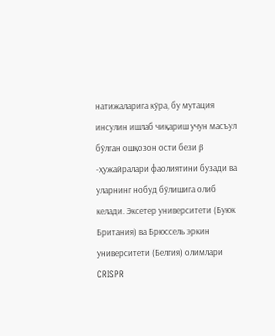натижаларига кўра, бу мутация инсулин ишлаб чиқариш учун масъул бўлган ошқозон ости бези β -ҳужайралари фаолиятини бузади ва уларнинг нобуд бўлишига олиб келади. Эксетер университети (Буюк Британия) ва Брюссель эркин университети (Белгия) олимлари CRISPR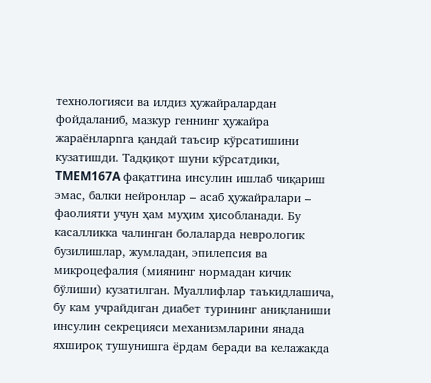технологияси ва илдиз ҳужайралардан фойдаланиб, мазкур геннинг ҳужайра жараёнларnга қандай таъсир кўрсатишини кузатишди. Тадқиқот шуни кўрсатдики, TMEM167A фақатгина инсулин ишлаб чиқариш эмас, балки нейронлар – асаб ҳужайралари – фаолияти учун ҳам муҳим ҳисобланади. Бу касалликка чалинган болаларда неврологик бузилишлар, жумладан, эпилепсия ва микроцефалия (миянинг нормадан кичик бўлиши) кузатилган. Муаллифлар таъкидлашича, бу кам учрайдиган диабет турининг аниқланиши инсулин секрецияси механизмларини янада яхшироқ тушунишга ёрдам беради ва келажакда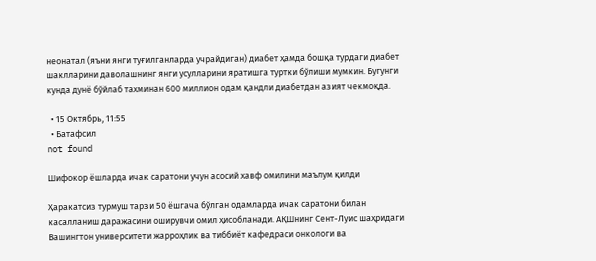неонатал (яъни янги туғилганларда учрайдиган) диабет ҳамда бошқа турдаги диабет шаклларини даволашнинг янги усулларини яратишга туртки бўлиши мумкин. Бугунги кунда дунё бўйлаб тахминан 600 миллион одам қандли диабетдан азият чекмоқда.

  • 15 Октябрь, 11:55
  • Батафсил
not found

Шифокор ёшларда ичак саратони учун асосий хавф омилини маълум қилди

Ҳаракатсиз турмуш тарзи 50 ёшгача бўлган одамларда ичак саратони билан касалланиш даражасини оширувчи омил ҳисобланади. АҚШнинг Сент-Луис шаҳридаги Вашингтон университети жарроҳлик ва тиббиёт кафедраси онкологи ва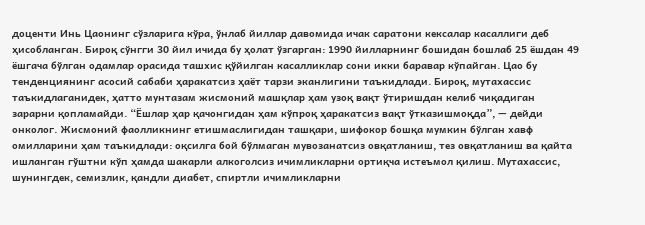доценти Инь Цаонинг сўзларига кўра, ўнлаб йиллар давомида ичак саратони кексалар касаллиги деб ҳисобланган. Бироқ сўнгги 30 йил ичида бу ҳолат ўзгарган: 1990 йилларнинг бошидан бошлаб 25 ёшдан 49 ёшгача бўлган одамлар орасида ташхис қўйилган касалликлар сони икки баравар кўпайган. Цао бу тенденциянинг асосий сабаби ҳаракатсиз ҳаёт тарзи эканлигини таъкидлади. Бироқ, мутахассис таъкидлаганидек, ҳатто мунтазам жисмоний машқлар ҳам узоқ вақт ўтиришдан келиб чиқадиган зарарни қопламайди. “Ёшлар ҳар қачонгидан ҳам кўпроқ ҳаракатсиз вақт ўтказишмоқда”, — дейди онколог. Жисмоний фаолликнинг етишмаслигидан ташқари, шифокор бошқа мумкин бўлган хавф омилларини ҳам таъкидлади: оқсилга бой бўлмаган мувозанатсиз овқатланиш, тез овқатланиш ва қайта ишланган гўштни кўп ҳамда шакарли алкоголсиз ичимликларни ортиқча истеъмол қилиш. Мутахассис, шунингдек, семизлик, қандли диабет, спиртли ичимликларни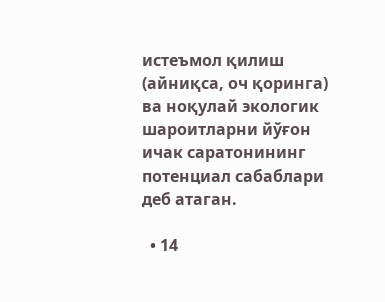истеъмол қилиш (айниқса, оч қоринга) ва ноқулай экологик шароитларни йўғон ичак саратонининг потенциал сабаблари деб атаган.

  • 14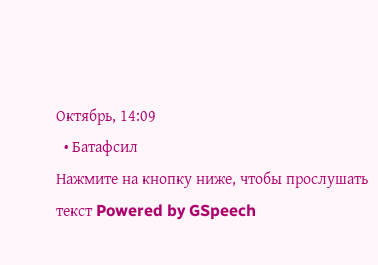Октябрь, 14:09
  • Батафсил
Нажмите на кнопку ниже, чтобы прослушать текст Powered by GSpeech